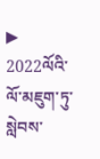▶ 2022ལོའི་ལོ་མཇུག་ཏུ་སླེབས་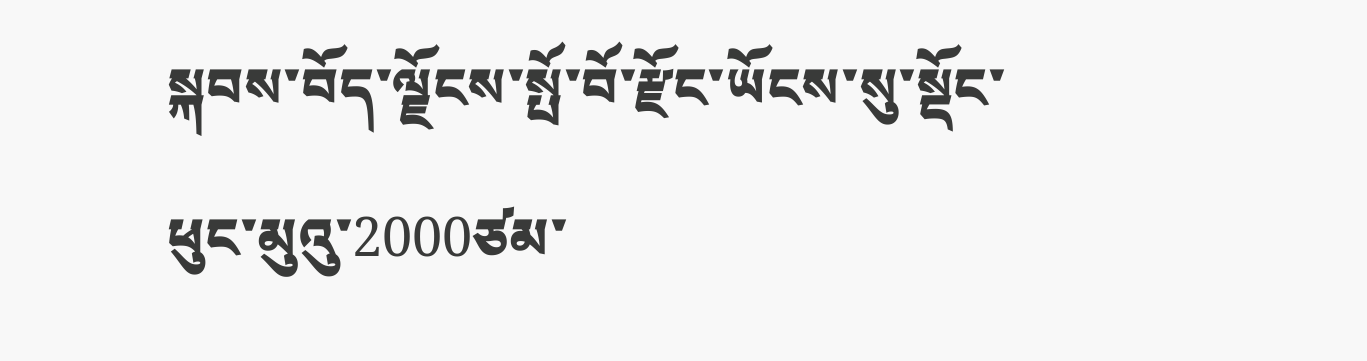སྐབས་བོད་ལྗོངས་སྤོ་བོ་རྫོང་ཡོངས་སུ་སྡོང་ཕུང་མུའུ་2000ཙམ་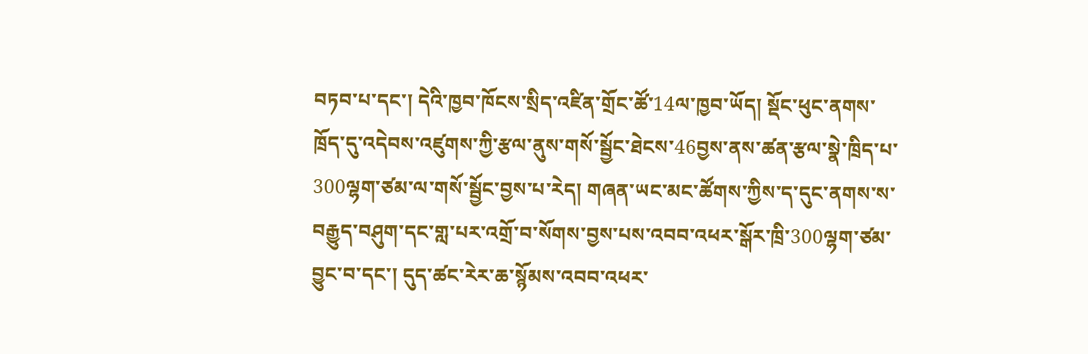བཏབ་པ་དང་། དེའི་ཁྱབ་ཁོངས་སྲིད་འཛིན་གྲོང་ཚོ་14ལ་ཁྱབ་ཡོད། སྡོང་ཕུང་ནགས་ཁྲོད་དུ་འདེབས་འཛུགས་ཀྱི་རྩལ་ནུས་གསོ་སྦྱོང་ཐེངས་46བྱས་ནས་ཚན་རྩལ་སྣེ་ཁྲིད་པ་300ལྷག་ཙམ་ལ་གསོ་སྦྱོང་བྱས་པ་རེད། གཞན་ཡང་མང་ཚོགས་ཀྱིས་ད་དུང་ནགས་ས་བརྒྱུད་བཤུག་དང་གླ་པར་འགྲོ་བ་སོགས་བྱས་པས་འབབ་འཕར་སྒོར་ཁྲི་300ལྷག་ཙམ་བྱུང་བ་དང་། དུད་ཚང་རེར་ཆ་སྙོམས་འབབ་འཕར་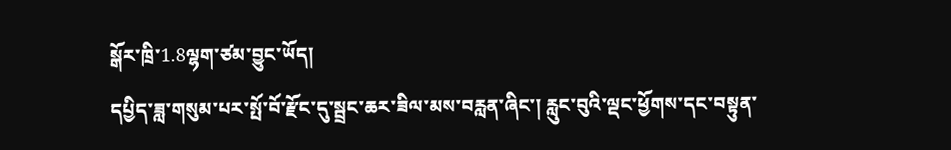སྒོར་ཁྲི་1.8ལྷག་ཙམ་བྱུང་ཡོད།
དཔྱིད་ཟླ་གསུམ་པར་སྤོ་བོ་རྫོང་དུ་སྦྲང་ཆར་ཟིལ་མས་བརླན་ཞིང་། རླུང་བུའི་ལྡང་ཕྱོགས་དང་བསྟུན་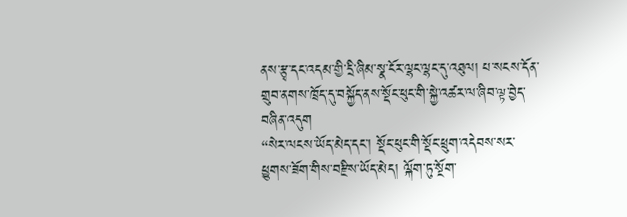ནས་རྩྭ་དང་འདམ་གྱི་དྲི་ཞིམ་སྣ་ངོར་ལྷང་ལྷང་དུ་འཐུལ། པ་སངས་དོན་གྲུབ་ནགས་ཁྲོད་དུ་བསྐྱོད་ནས་སྡོང་ཕུང་གི་སྐྱེ་འཚར་ལ་ཞིབ་ལྟ་བྱེད་བཞིན་འདུག
“སེར་ལངས་ཡོད་མེད་དང་། སྡོང་ཕུང་གི་སྡོང་ཕྲུག་འདེབས་སར་ཕྱུགས་ཟོག་གིས་བརྫིས་ཡོད་མེད། ལྐོག་ཏུ་སྔོག་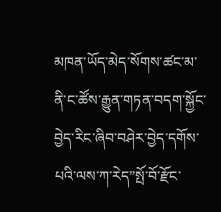མཁན་ཡོད་མེད་སོགས་ཚང་མ་ནི་ང་ཚོས་རྒྱུན་གཏན་བདག་སྐྱོང་བྱེད་རིང་ཞིབ་བཤེར་བྱེད་དགོས་པའི་ལས་ཀ་རེད”སྤོ་བོ་རྫོང་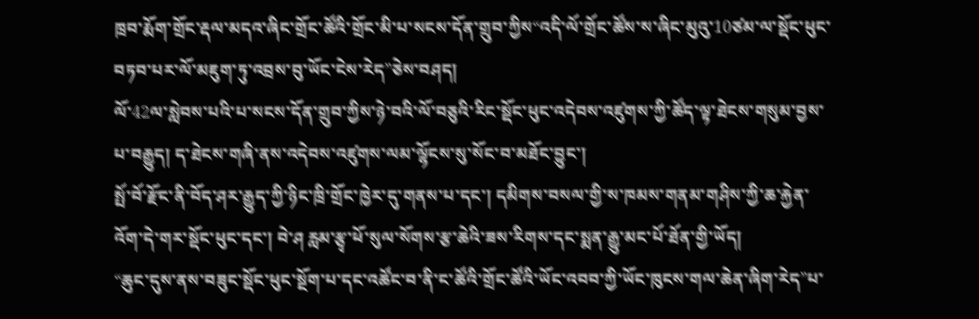ཁྲབ་རྨོག་གྲོང་རྡལ་མདའ་ཞིང་གྲོང་ཚོའི་གྲོང་མི་པ་སངས་དོན་གྲུབ་ཀྱིས“འདི་ལོ་གྲོང་ཚོས་ས་ཞིང་མུའུ་10ཙམ་ལ་སྡོང་ཕུང་བཏབ་པར་ལོ་མཇུག་ཏུ་འབྲས་བུ་ཡོང་ངེས་རེད”ཅེས་བཤད།
ལོ་42ལ་སླེབས་པའི་པ་སངས་དོན་གྲུབ་ཀྱིས་ཉེ་བའི་ལོ་བཅུའི་རིང་སྡོང་ཕུང་འདེབས་འཛུགས་ཀྱི་ཚོད་ལྟ་ཐེངས་གསུམ་བྱས་པ་བརྒྱུད། ད་ཐེངས་གཞི་ནས་འདེབས་འཛུགས་ལམ་ལྷོངས་སུ་སོང་བ་མཐོང་བྱུང་།
སྤོ་བོ་རྫོང་ནི་བོད་ཤར་རྒྱུད་ཀྱི་ཉིང་ཁྲི་གྲོང་ཁྱེར་དུ་གནས་པ་དང་། དམིགས་བསལ་གྱི་ས་ཁམས་གནམ་གཤིས་ཀྱི་ཆ་རྐྱེན་འོག་དེ་གར་སྡོང་ཕུང་དང་། བེ་ཤ རླམ་རྩྭ་ཕོ་སུལ་སོགས་རྩ་ཆེའི་ཟས་རིགས་དང་སྨན་རྒྱུ་མང་པོ་ཐོན་གྱི་ཡོད།
“ཆུང་དུས་ནས་བཟུང་སྡོང་ཕུང་སྔོག་པ་དང་འཚོང་བ་ནི་ང་ཚོའི་གྲོང་ཚོའི་ཡོང་འབབ་ཀྱི་ཡོང་ཁུངས་གལ་ཆེན་ཞིག་རེད”པ་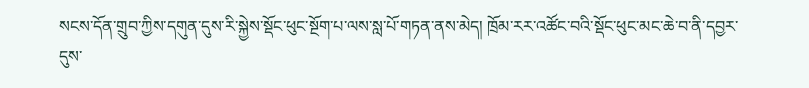སངས་དོན་གྲུབ་ཀྱིས་དགུན་དུས་རི་སྐྱེས་སྡོང་ཕུང་སྔོག་པ་ལས་སླ་པོ་གཏན་ནས་མེད། ཁྲོམ་རར་འཚོང་བའི་སྡོང་ཕུང་མང་ཆེ་བ་ནི་དབྱར་དུས་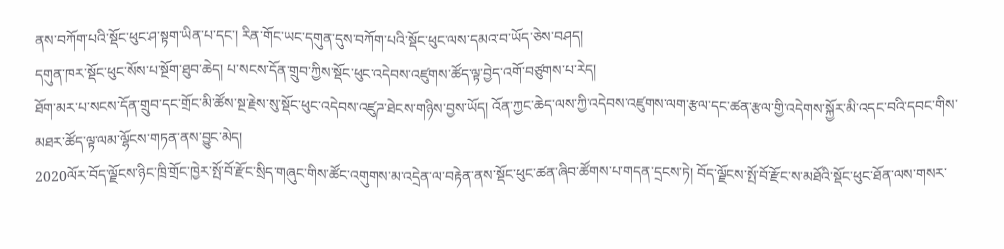ནས་བཀོག་པའི་སྡོང་ཕུང་ཤ་སྟག་ཡིན་པ་དང་། རིན་གོང་ཡང་དགུན་དུས་བཀོག་པའི་སྡོང་ཕུང་ལས་དམའ་བ་ཡོད་ཅེས་བཤད།
དགུན་ཁར་སྡོང་ཕུང་སོས་པ་སྔོག་ཐུབ་ཆེད། པ་སངས་དོན་གྲུབ་ཀྱིས་སྡོང་ཕུང་འདེབས་འཛུགས་ཚོད་ལྟ་བྱེད་འགོ་བཙུགས་པ་རེད།
ཐོག་མར་པ་སངས་དོན་གྲུབ་དང་གྲོང་མི་ཚོས་སྔ་རྗེས་སུ་སྡོང་ཕུང་འདེབས་འཛུཌ་ཐེངས་གཉིས་བྱས་ཡོད། འོན་ཀྱང་ཆེད་ལས་ཀྱི་འདེབས་འཛུགས་ལག་རྩལ་དང་ཚན་རྩལ་གྱི་འདེགས་སྐྱོར་མི་འདང་བའི་དབང་གིས་མཐར་ཚོད་ལྟ་ལམ་ལྷོངས་གཏན་ནས་བྱུང་མེད།
2020ལོར་བོད་ལྗོངས་ཉིང་ཁྲི་གྲོང་ཁྱེར་སྤོ་བོ་རྫོང་སྲིད་གཞུང་གིས་ཚོང་འགུགས་མ་འདྲེན་ལ་བརྟེན་ནས་སྡོང་ཕུང་ཚན་ཞིབ་ཚོགས་པ་གདན་དྲངས་ཏེ། བོད་ལྗོངས་སྤོ་བོ་རྫོང་ས་མཐོའི་སྡོང་ཕུང་ཐོན་ལས་གསར་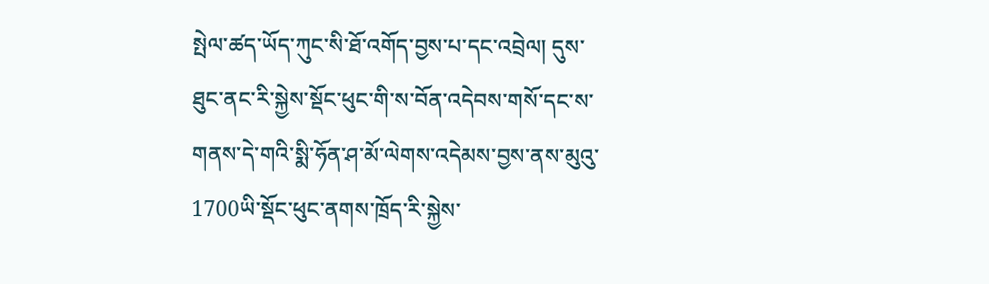སྤེལ་ཚད་ཡོད་ཀུང་སི་ཐོ་འགོད་བྱས་པ་དང་འབྲེལ། དུས་ཐུང་ནང་རི་སྐྱེས་སྡོང་ཕུང་གི་ས་བོན་འདེབས་གསོ་དང་ས་གནས་དེ་གའི་སྨི་ཧོན་ཤ་མོ་ལེགས་འདེམས་བྱས་ནས་མུའུ་1700ཡི་སྡོང་ཕུང་ནགས་ཁྲོད་རི་སྐྱེས་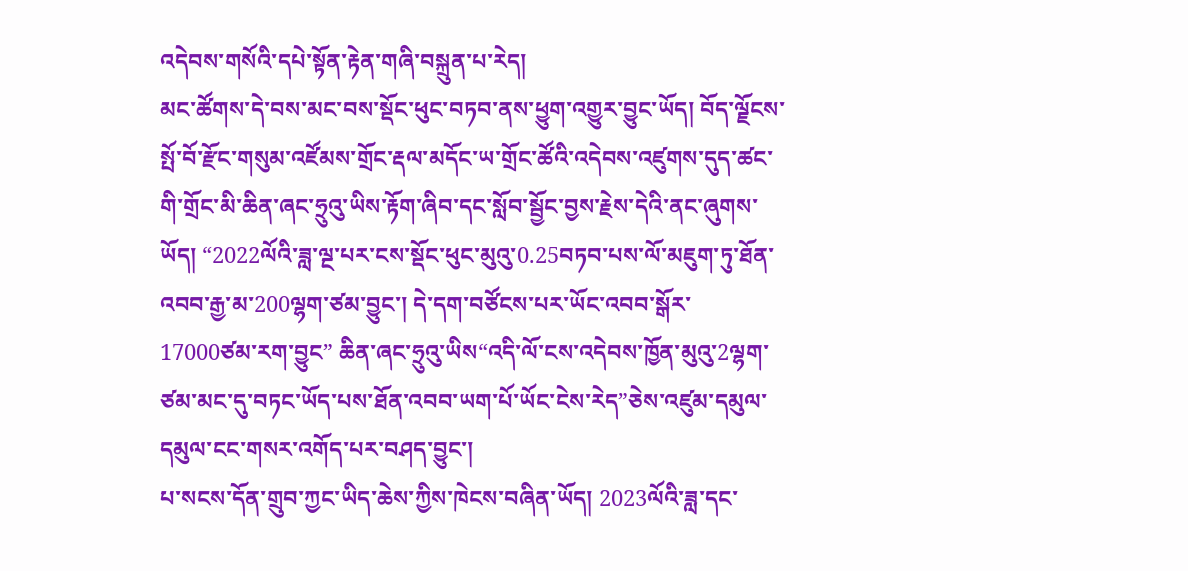འདེབས་གསོའི་དཔེ་སྟོན་རྟེན་གཞི་བསྐྲུན་པ་རེད།
མང་ཚོགས་དེ་བས་མང་བས་སྡོང་ཕུང་བཏབ་ནས་ཕྱུག་འགྱུར་བྱུང་ཡོད། བོད་ལྗོངས་སྤོ་བོ་རྫོང་གསུམ་འཛོམས་གྲོང་རྡལ་མདོང་ཡ་གྲོང་ཚོའི་འདེབས་འཛུགས་དུད་ཚང་གི་གྲོང་མི་ཆིན་ཞང་ཧྲུའུ་ཡིས་རྟོག་ཞིབ་དང་སློབ་སྦྱོང་བྱས་རྗེས་དེའི་ནང་ཞུགས་ཡོད། “2022ལོའི་ཟླ་ལྔ་པར་ངས་སྡོང་ཕུང་མུའུ་0.25བཏབ་པས་ལོ་མཇུག་ཏུ་ཐོན་འབབ་རྒྱ་མ་200ལྷག་ཙམ་བྱུང་། དེ་དག་བཙོངས་པར་ཡོང་འབབ་སྒོར་17000ཙམ་རག་བྱུང” ཆིན་ཞང་ཧྲུའུ་ཡིས“འདི་ལོ་ངས་འདེབས་ཁྱོན་མུའུ་2ལྷག་ཙམ་མང་དུ་བཏང་ཡོད་པས་ཐོན་འབབ་ཡག་པོ་ཡོང་ངེས་རེད”ཅེས་འཛུམ་དམུལ་དམུལ་ངང་གསར་འགོད་པར་བཤད་བྱུང་།
པ་སངས་དོན་གྲུབ་ཀྱང་ཡིད་ཆེས་ཀྱིས་ཁེངས་བཞིན་ཡོད། 2023ལོའི་ཟླ་དང་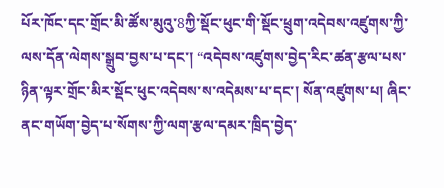པོར་ཁོང་དང་གྲོང་མི་ཚོས་མུའུ་8ཀྱི་སྡོང་ཕུང་གི་སྡོང་ཕྲུག་འདེབས་འཛུགས་ཀྱི་ལས་དོན་ལེགས་སྒྲུབ་བྱས་པ་དང་། “འདེབས་འཛུགས་བྱེད་རིང་ཚན་རྩལ་པས་ཉིན་ལྟར་གྲོང་མིར་སྡོང་ཕུང་འདེབས་ས་འདེམས་པ་དང་། སོན་འཛུགས་པ། ཞིང་ནང་གཡོག་བྱེད་པ་སོགས་ཀྱི་ལག་རྩལ་དམར་ཁྲིད་བྱེད་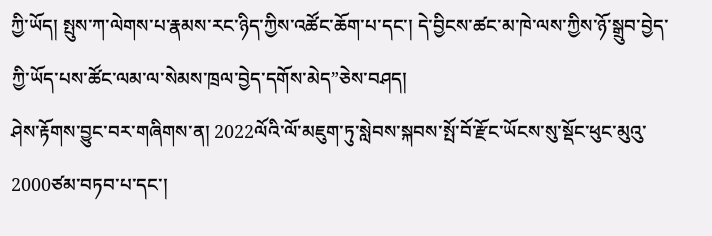ཀྱི་ཡོད། སྤུས་ཀ་ལེགས་པ་རྣམས་རང་ཉིད་ཀྱིས་འཚོང་ཆོག་པ་དང་། དེ་བྱིངས་ཚང་མ་ཁེ་ལས་ཀྱིས་ཉོ་སྒྲུབ་བྱེད་ཀྱི་ཡོད་པས་ཚོང་ལམ་ལ་སེམས་ཁྲལ་བྱེད་དགོས་མེད”ཅེས་བཤད།
ཤེས་རྟོགས་བྱུང་བར་གཞིགས་ན། 2022ལོའི་ལོ་མཇུག་ཏུ་སླེབས་སྐབས་སྤོ་བོ་རྫོང་ཡོངས་སུ་སྡོང་ཕུང་མུའུ་2000ཙམ་བཏབ་པ་དང་།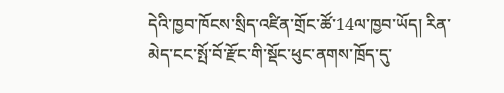དེའི་ཁྱབ་ཁོངས་སྲིད་འཛིན་གྲོང་ཚོ་14ལ་ཁྱབ་ཡོད། རིན་མེད་ངང་སྤོ་བོ་རྫོང་གི་སྡོང་ཕུང་ནགས་ཁྲོད་དུ་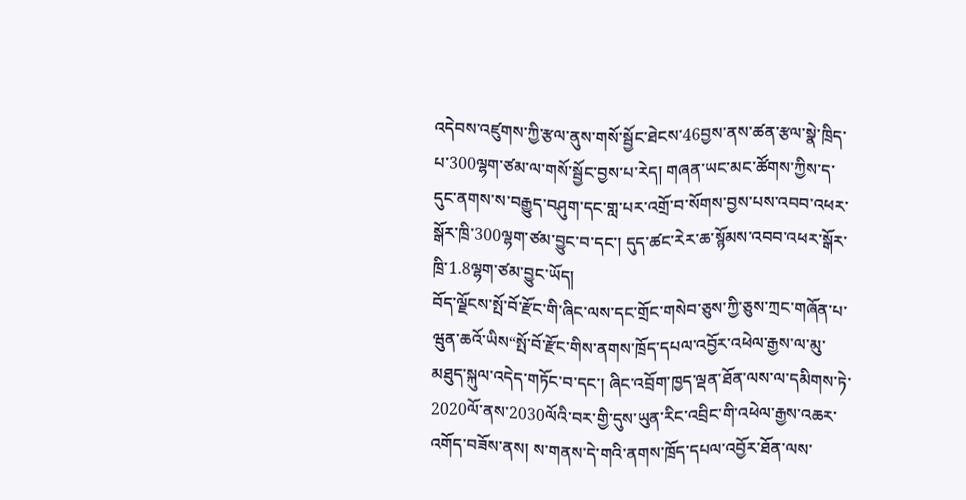འདེབས་འཛུགས་ཀྱི་རྩལ་ནུས་གསོ་སྦྱོང་ཐེངས་46བྱས་ནས་ཚན་རྩལ་སྣེ་ཁྲིད་པ་300ལྷག་ཙམ་ལ་གསོ་སྦྱོང་བྱས་པ་རེད། གཞན་ཡང་མང་ཚོགས་ཀྱིས་ད་དུང་ནགས་ས་བརྒྱུད་བཤུག་དང་གླ་པར་འགྲོ་བ་སོགས་བྱས་པས་འབབ་འཕར་སྒོར་ཁྲི་300ལྷག་ཙམ་བྱུང་བ་དང་། དུད་ཚང་རེར་ཆ་སྙོམས་འབབ་འཕར་སྒོར་ཁྲི་1.8ལྷག་ཙམ་བྱུང་ཡོད།
བོད་ལྗོངས་སྤོ་བོ་རྫོང་གི་ཞིང་ལས་དང་གྲོང་གསེབ་ཅུས་ཀྱི་ཅུས་ཀྲང་གཞོན་པ་ཝུན་ཆའོ་ཡིས“སྤོ་བོ་རྫོང་གིས་ནགས་ཁྲོད་དཔལ་འབྱོར་འཕེལ་རྒྱས་ལ་མུ་མཐུད་སྐུལ་འདེད་གཏོང་བ་དང་། ཞིང་འབྲོག་ཁྱད་ལྡན་ཐོན་ལས་ལ་དམིགས་ཏེ་2020ལོ་ནས་2030ལོའི་བར་གྱི་དུས་ཡུན་རིང་འབྲིང་གི་འཕེལ་རྒྱས་འཆར་འགོད་བཟོས་ནས། ས་གནས་དེ་གའི་ནགས་ཁྲོད་དཔལ་འབྱོར་ཐོན་ལས་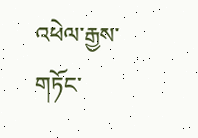འཕེལ་རྒྱས་གཏོང་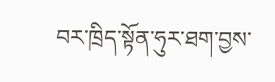བར་ཁྲིད་སྟོན་ཧུར་ཐག་བྱས་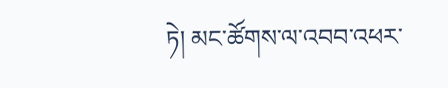ཏེ། མང་ཚོགས་ལ་འབབ་འཕར་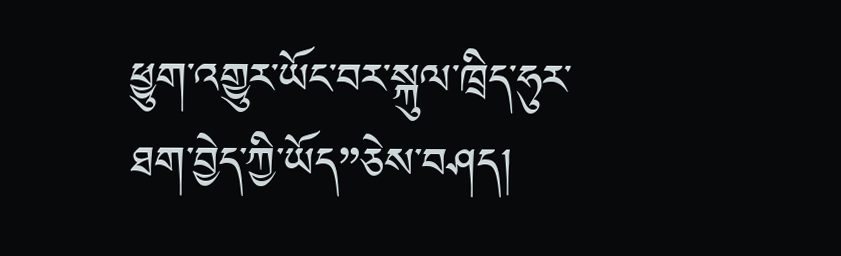ཕྱུག་འགྱུར་ཡོང་བར་སྐུལ་ཁྲིད་ཧུར་ཐག་བྱེད་ཀྱི་ཡོད”ཅེས་བཤད།